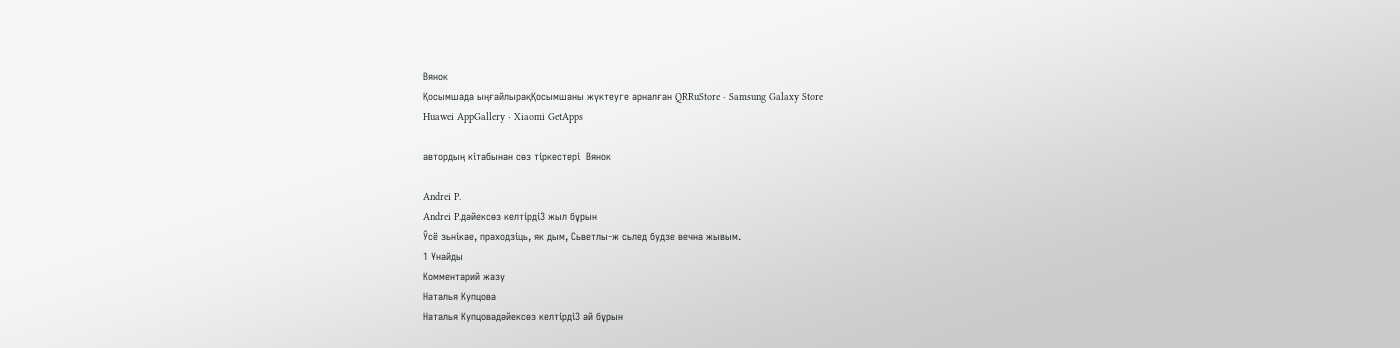Вянок
Қосымшада ыңғайлырақҚосымшаны жүктеуге арналған QRRuStore · Samsung Galaxy Store
Huawei AppGallery · Xiaomi GetApps

автордың кітабынан сөз тіркестері  Вянок

Andrei P.
Andrei P.дәйексөз келтірді3 жыл бұрын
Ўсё зьнікае, праходзіць, як дым, Сьветлы-ж сьлед будзе вечна жывым.
1 Ұнайды
Комментарий жазу
Наталья Купцова
Наталья Купцовадәйексөз келтірді3 ай бұрын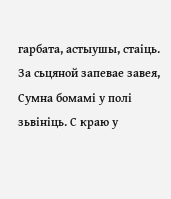гарбата, астыушы, стаіць. За сьцяной запевае завея, Сумна бомамі у полі зьвініць. С краю у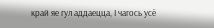край яе гул аддаецца, І чагось усё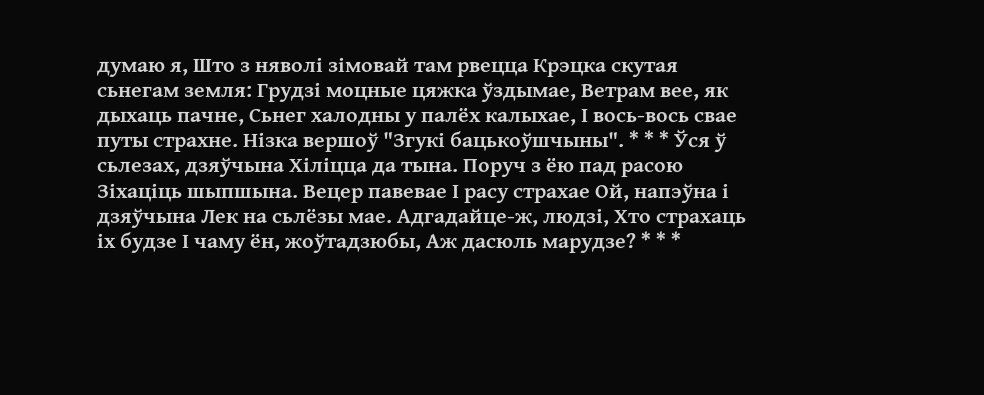думаю я, Што з няволі зімовай там рвецца Крэцка скутая сьнегам земля: Грудзі моцные цяжка ўздымае, Ветрам вее, як дыхаць пачне, Сьнег халодны у палёх калыхае, І вось-вось свае путы страхне. Нізка вершоў "Згукі бацькоўшчыны". * * * Ўся ў сьлезах, дзяўчына Хіліцца да тына. Поруч з ёю пад расою Зіхаціць шыпшына. Вецер павевае І расу страхае Ой, напэўна і дзяўчына Лек на сьлёзы мае. Адгадайце-ж, людзі, Хто страхаць іх будзе І чаму ён, жоўтадзюбы, Аж дасюль марудзе? * * *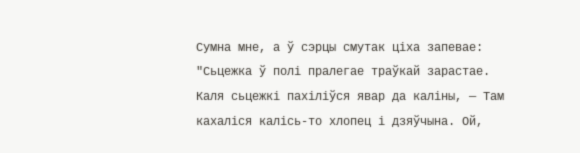Сумна мне, а ў сэрцы смутак ціха запевае: "Сьцежка ў полі пралегае траўкай зарастае. Каля сьцежкі пахіліўся явар да каліны, — Там кахаліся калісь-то хлопец і дзяўчына. Ой,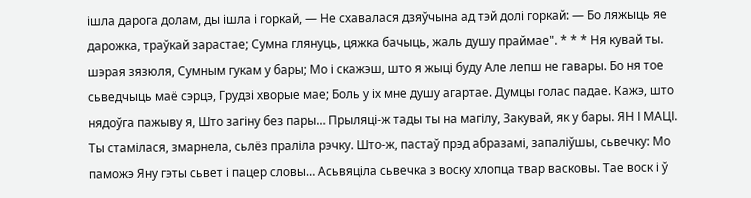ішла дарога долам, ды ішла і горкай, — Не схавалася дзяўчына ад тэй долі горкай: — Бо ляжыць яе дарожка, траўкай зарастае; Сумна глянуць, цяжка бачыць, жаль душу праймае". * * * Ня кувай ты. шэрая зязюля, Сумным гукам у бары; Мо і скажэш, што я жыці буду Але лепш не гавары. Бо ня тое сьведчыць маё сэрцэ, Грудзі хворые мае; Боль у іх мне душу агартае. Думцы голас падае. Кажэ, што нядоўга пажыву я, Што загіну без пары… Прыляці-ж тады ты на магілу, Закувай, як у бары. ЯН І МАЦІ. Ты стамілася, змарнела, сьлёз праліла рэчку. Што-ж, пастаў прэд абразамі, запаліўшы, сьвечку: Мо паможэ Яну гэты сьвет і пацер словы… Асьвяціла сьвечка з воску хлопца твар васковы. Тае воск і ў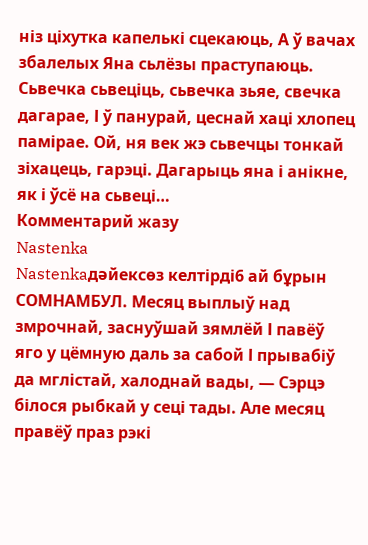ніз ціхутка капелькі сцекаюць, А ў вачах збалелых Яна сьлёзы праступаюць. Сьвечка сьвеціць, сьвечка зьяе, свечка дагарае, І ў панурай, цеснай хаці хлопец памірае. Ой, ня век жэ сьвечцы тонкай зіхацець, гарэці. Дагарыць яна і анікне, як і ўсё на сьвеці…
Комментарий жазу
Nastenka
Nastenkaдәйексөз келтірді6 ай бұрын
СОМНАМБУЛ. Месяц выплыў над змрочнай, заснуўшай зямлёй І павёў яго у цёмную даль за сабой І прывабіў да мглістай, халоднай вады, — Сэрцэ білося рыбкай у сеці тады. Але месяц правёў праз рэкі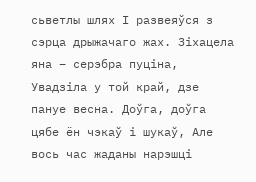сьветлы шлях І развеяўся з сэрца дрыжачаго жах. Зіхацела яна – серэбра пуціна, Увадзіла у той край, дзе пануе весна. Доўга, доўга цябе ён чэкаў і шукаў, Але вось час жаданы нарэшці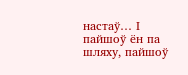настаў… І пайшоў ён па шляху, пайшоў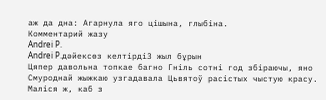аж да дна: Агарнула яго цішына, глыбіна.
Комментарий жазу
Andrei P.
Andrei P.дәйексөз келтірді3 жыл бұрын
Цяпер давольна топкае багно Гніль сотні год збіраючы, яно Смуроднай жыжкаю узгадавала Цьвятоў расістых чыстую красу. Маліся ж, каб з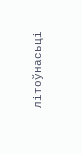літоўнасьці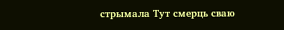стрымала Тут смерць сваю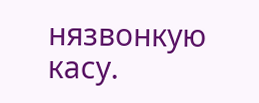нязвонкую касу.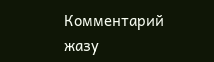Комментарий жазу